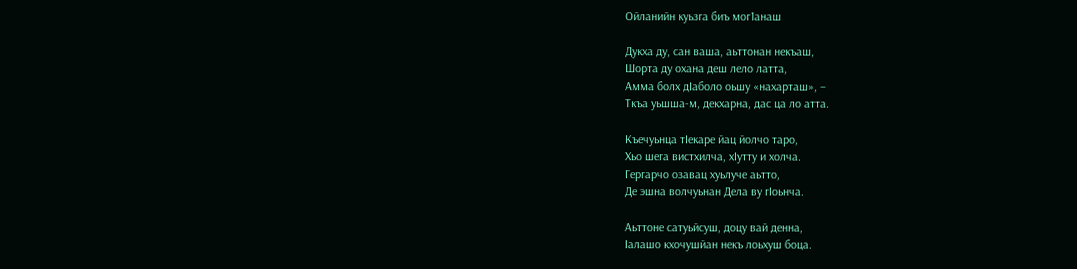Ойланийн куьзга биъ мог1анаш

Дукха ду, сан ваша, аьттонан некъаш,
Шорта ду охана деш лело латта,
Амма болх дIаболо оьшу «нахарташ», –
Ткъа уьшша-м, декхарна, дас ца ло атта.

Къечуьнца тIекаре йац йолчо таро,
Хьо шега вистхилча, хIутту и холча.
Гергарчо озавац хуьлуче аьтто,
Де эшна волчуьнан Дела ву гIоьнча.

Аьттоне сатуьйсуш, доцу вай денна,
Iалашо кхочушйан некъ лоьхуш боца.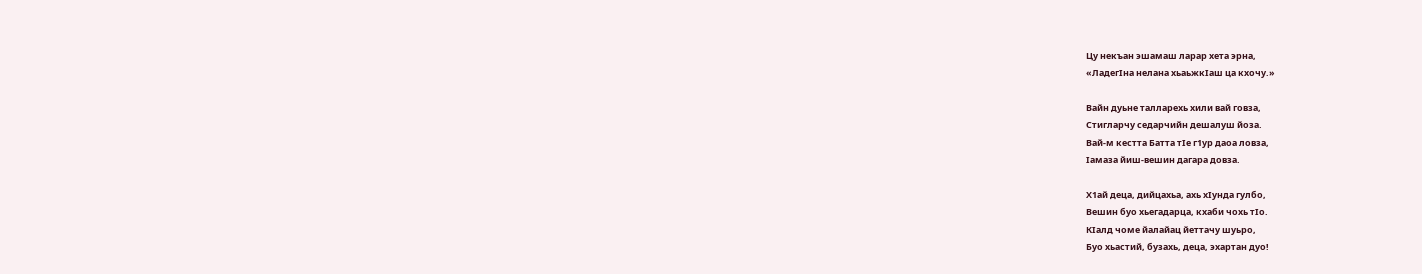Цу некъан эшамаш ларар хета эрна,
«ЛадегIна нелана хьаьжкIаш ца кхочу.»

Вайн дуьне талларехь хили вай говза,
Стигларчу седарчийн дешалуш йоза.
Вай-м кестта Батта тIе г1ур даоа ловза,
Iамаза йиш-вешин дагара довза.

Х1ай деца, дийцахьа, ахь хIунда гулбо,
Вешин буо хьегадарца, кхаби чохь тIо.
КIалд чоме йалайац йеттачу шуьро,
Буо хьастий, бузахь, деца, эхартан дуо!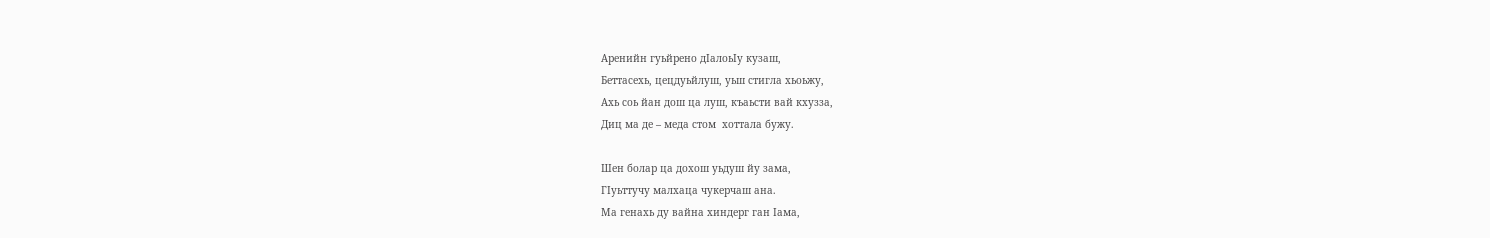Аренийн гуьйрено дIалоьIу кузаш,
Беттасехь, цецдуьйлуш, уьш стигла хьоьжу,
Ахь соь йан дош ца луш, къаьсти вай кхузза,
Диц ма де – меда стом  хоттала бужу.

Шен болар ца дохош уьдуш йу зама,
ГIуьттучу малхаца чукерчаш ана.
Ма генахь ду вайна хиндерг ган Iама,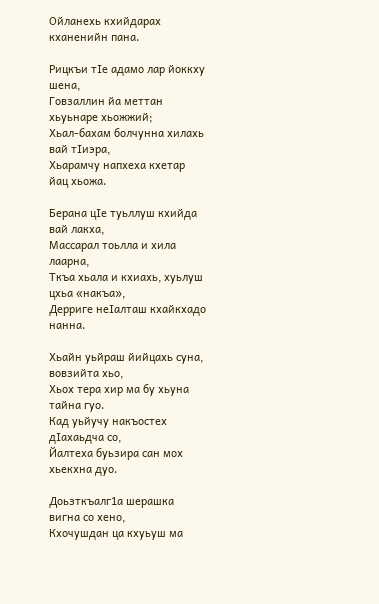Ойланехь кхийдарах кханенийн пана.

Рицкъи тIе адамо лар йоккху шена,
Говзаллин йа меттан хьуьнаре хьожжий;
Хьал-бахам болчунна хилахь вай тIиэра,
Хьарамчу напхеха кхетар йац хьожа.

Берана цIе туьллуш кхийда вай лакха,
Массарал тоьлла и хила лаарна,
Ткъа хьала и кхиахь, хуьлуш цхьа «накъа»,
Дерриге неIалташ кхайкхадо нанна.

Хьайн уьйраш йийцахь суна, вовзийта хьо,
Хьох тера хир ма бу хьуна тайна гуо.
Кад уьйучу накъостех дIахаьдча со,
Йалтеха буьзира сан мох хьекхна дуо.

Доьзткъалг1а шерашка вигна со хено,
Кхочушдан ца кхуьуш ма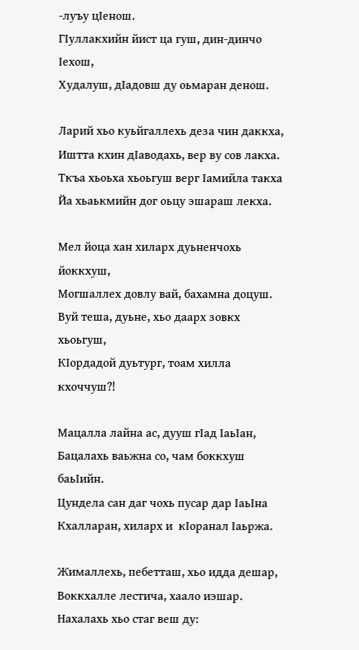-луъу цIенош.
ГIуллакхийн йист ца гуш, дин-динчо Iехош,
Худалуш, дIадовш ду оьмаран денош.

Ларий хьо куьйгаллехь деза чин даккха,
Иштта кхин дIаводахь, вер ву сов лакха.
Ткъа хьоьха хьоьгуш верг Iамийла такха
Йа хьаькмийн дог оьцу эшараш лекха.

Мел йоца хан хиларх дуьненчохь йоккхуш,
Могшаллех довлу вай, бахамна доцуш.
Вуй теша, дуьне, хьо даарх зовкх хьоьгуш,
КIордадой дуьтург, тоам хилла кхоччуш?!

Мацалла лайна ас, дууш гIад IаьIан,
Бацалахь ваьжна со, чам боккхуш баьIийн.
Цундела сан даг чохь пусар дар IаьIна
Кхалларан, хиларх и  кIоранал Iаьржа.

Жималлехь, пебетташ, хьо идда дешар,
Воккхалле лестича, хаало иэшар.
Нахалахь хьо стаг веш ду: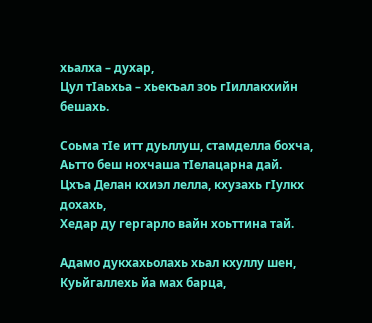хьалха – духар,
Цул тIаьхьа – хьекъал зоь гIиллакхийн бешахь.

Соьма тIе итт дуьллуш, стамделла бохча,
Аьтто беш нохчаша тIелацарна дай.
Цхъа Делан кхиэл лелла, кхузахь гIулкх дохахь,
Хедар ду гергарло вайн хоьттина тай.

Адамо дукхахьолахь хьал кхуллу шен,
Куьйгаллехь йа мах барца,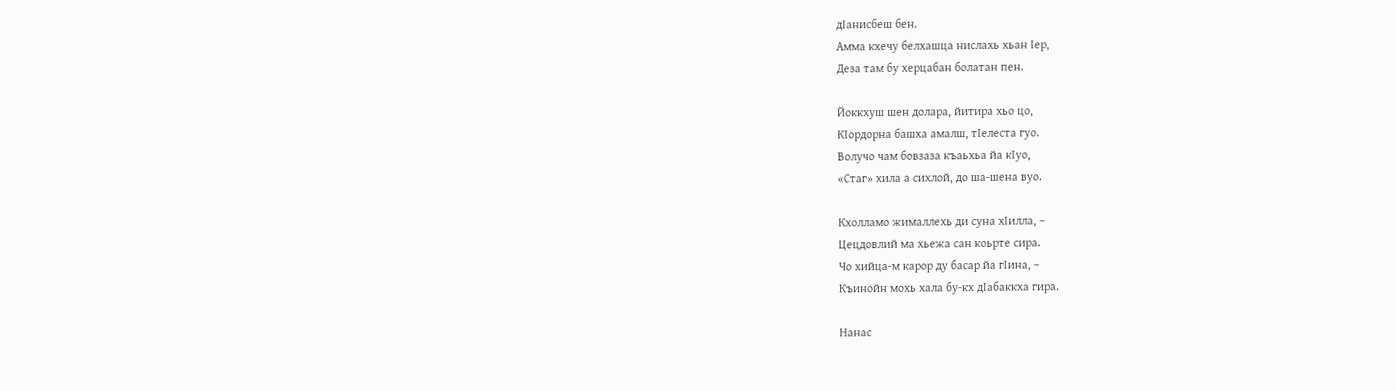дIанисбеш бен.
Амма кхечу белхашца нислахь хьан Iер,
Деза там бу херцабан болатан пен.

Йоккхуш шен долара, йитира хьо цо,
КIордорна башха амалш, тIелеста гуо.
Волучо чам бовзаза къаьхьа йа кIуо,
«Стаг» хила а сихлой, до ша-шена вуо.

Кхолламо жималлехь ди суна хIилла, –
Цецдовлий ма хьежа сан коьрте сира.
Чо хийца-м карор ду басар йа гIина, –
Къинойн мохь хала бу-кх дIабаккха гира.

Нанас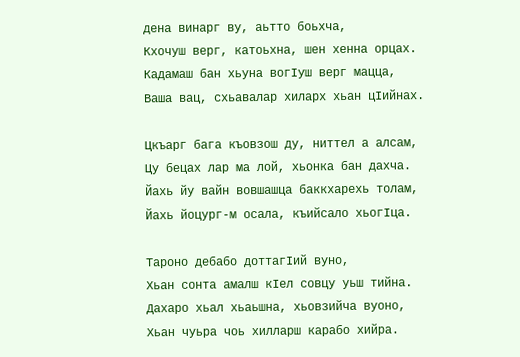дена винарг ву, аьтто боьхча,
Кхочуш верг, катоьхна, шен хенна орцах.
Кадамаш бан хьуна вогIуш верг мацца,
Ваша вац, схьавалар хиларх хьан цIийнах.

Цкъарг бага къовзош ду, ниттел а алсам,
Цу бецах лар ма лой, хьонка бан дахча.
Йахь йу вайн вовшашца баккхарехь толам,
Йахь йоцург-м осала, къийсало хьогIца.

Тароно дебабо доттагIий вуно,
Хьан сонта амалш кIел совцу уьш тийна.
Дахаро хьал хьаьшна, хьовзийча вуоно,
Хьан чуьра чоь хилларш карабо хийра.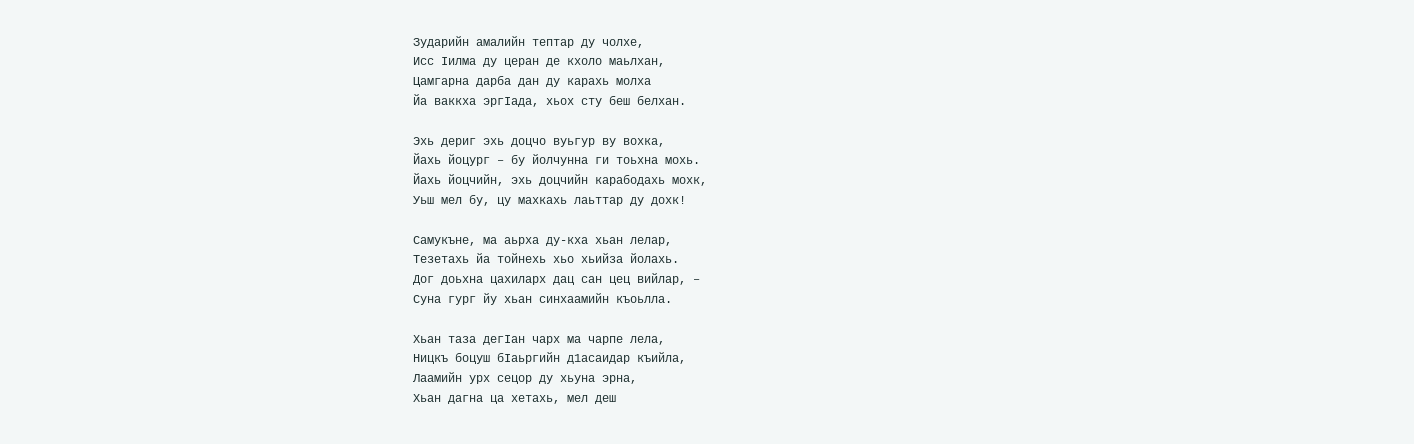Зударийн амалийн тептар ду чолхе,
Исс Iилма ду церан де кхоло маьлхан,
Цамгарна дарба дан ду карахь молха
Йа ваккха эргIада, хьох сту беш белхан.

Эхь дериг эхь доцчо вуьгур ву вохка,
Йахь йоцург – бу йолчунна ги тоьхна мохь.
Йахь йоцчийн, эхь доцчийн карабодахь мохк,
Уьш мел бу, цу махкахь лаьттар ду дохк!

Самукъне, ма аьрха ду-кха хьан лелар,
Тезетахь йа тойнехь хьо хьийза йолахь.
Дог доьхна цахиларх дац сан цец вийлар, –
Суна гург йу хьан синхаамийн къоьлла.

Хьан таза дегIан чарх ма чарпе лела,
Ницкъ боцуш бIаьргийн д1асаидар къийла,
Лаамийн урх сецор ду хьуна эрна,
Хьан дагна ца хетахь, мел деш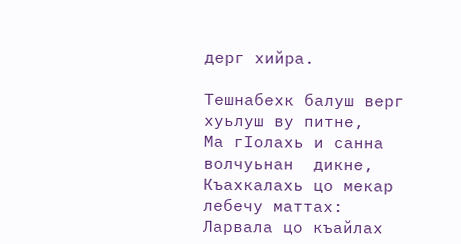дерг хийра.

Тешнабехк балуш верг хуьлуш ву питне,
Ма гIолахь и санна волчуьнан  дикне,
Къахкалахь цо мекар лебечу маттах:
Ларвала цо къайлах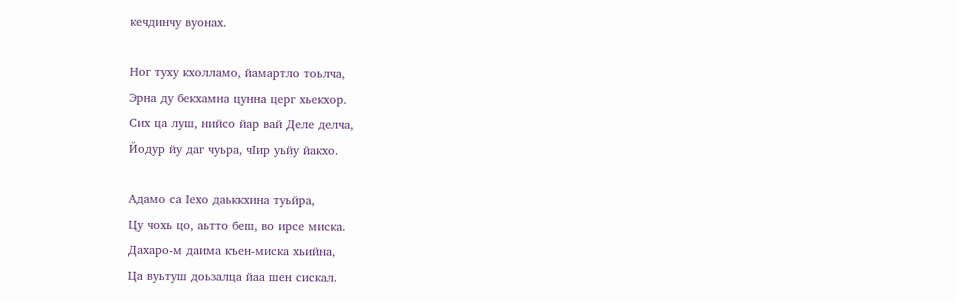кечдинчу вуонах.

Ног туху кхолламо, йамартло тоьлча,
Эрна ду бекхамна цунна церг хьекхор.
Сих ца луш, нийсо йар вай Деле делча,
Йодур йу даг чуьра, чIир уьйу йакхо.

Адамо са Iехо даьккхина туьйра,
Цу чохь цо, аьтто беш, во ирсе миска.
Дахаро-м даима къен-миска хьийна,
Ца вуьтуш доьзалца йаа шен сискал.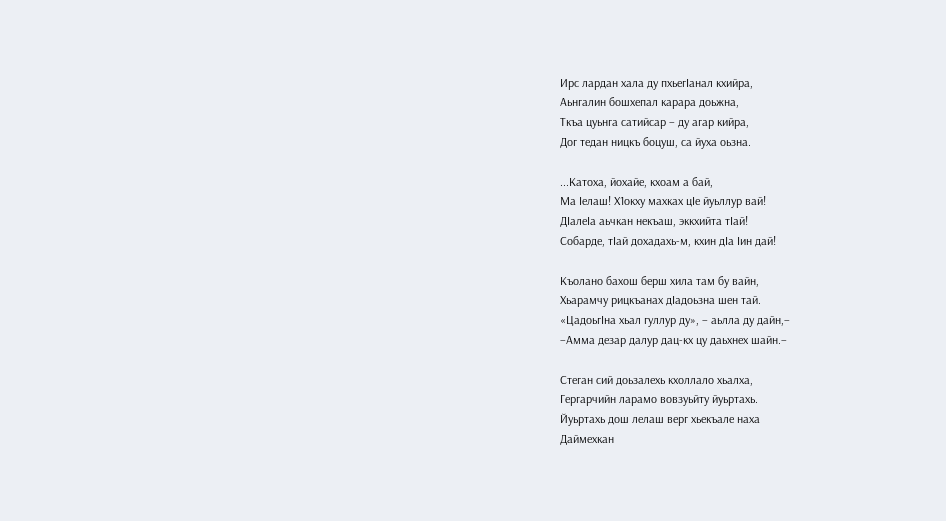Ирс лардан хала ду пхьегIанал кхийра,
Аьнгалин бошхепал карара доьжна,
Ткъа цуьнга сатийсар – ду агар кийра,
Дог тедан ницкъ боцуш, са йуха оьзна.

...Катоха, йохайе, кхоам а бай,
Ма Iелаш! Х1окху махках цIе йуьллур вай!
ДIалеIа аьчкан некъаш, эккхийта тIай!
Собарде, тIай дохадахь-м, кхин дIа Iин дай!

Къолано бахош берш хила там бу вайн,
Хьарамчу рицкъанах дIадоьзна шен тай.
«ЦадоьгIна хьал гуллур ду», – аьлла ду дайн,–
–Амма дезар далур дац-кх цу даьхнех шайн.–

Стеган сий доьзалехь кхоллало хьалха,
Гергарчийн ларамо вовзуьйту йуьртахь.
Йуьртахь дош лелаш верг хьекъале наха
Даймехкан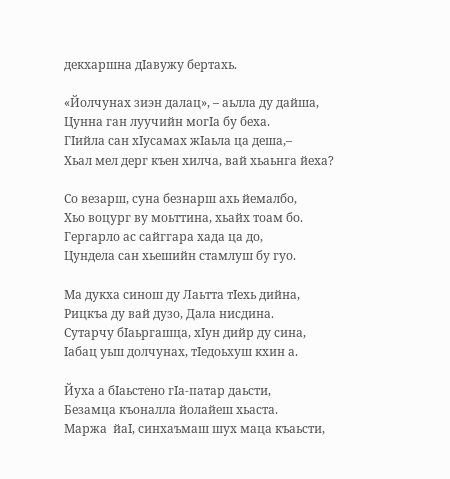декхаршна дIавужу бертахь.

«Йолчунах зиэн далац», – аьлла ду дайша,
Цунна ган луучийн могIа бу беха.
ГIийла сан хIусамах жIаьла ца деша,–
Хьал мел дерг къен хилча, вай хьаьнга йеха?

Со везарш, суна безнарш ахь йемалбо,
Хьо воцург ву моьттина, хьайх тоам бо.
Гергарло ас сайггара хада ца до,
Цундела сан хьешийн стамлуш бу гуо.

Ма дукха синош ду Лаьтта тIехь дийна,
Рицкъа ду вай дузо, Дала нисдина.
Сутарчу бIаьргашца, хIун дийр ду сина,
Iабац уьш долчунах, тIедоьхуш кхин а.

Йуха а бIаьстено гIа-патар даьсти,
Безамца къоналла йолайеш хьаста.
Маржа  йаI, синхаъмаш шух маца къаьсти,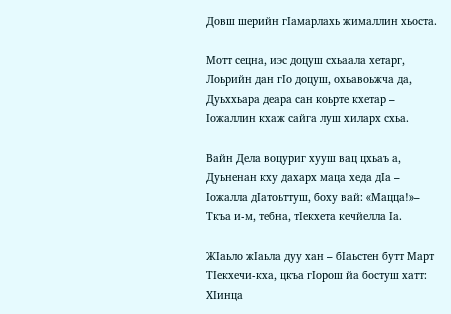Довш шерийн гIамарлахь жималлин хьоста.

Мотт сецна, иэс доцуш схьаала хетарг,
Лоьрийн дан гIо доцуш, охьавоьжча да,
Дуьххьара деара сан коьрте кхетар –
Iожаллин кхаж сайга луш хиларх схьа.

Вайн Дела воцуриг хууш вац цхьаъ а,
Дуьненан кху дахарх маца хеда дIа –
Iожалла дIатоьттуш, боху вай: «Мацца!»–
Ткъа и-м, тебна, тIекхета кечйелла Iа.

ЖIаьло жIаьла дуу хан – бIаьстен бутт Март
ТIекхечи-кха, цкъа гIорош йа бостуш хатт:
ХIинца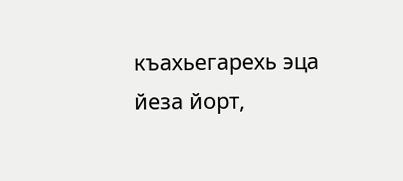къахьегарехь эца йеза йорт,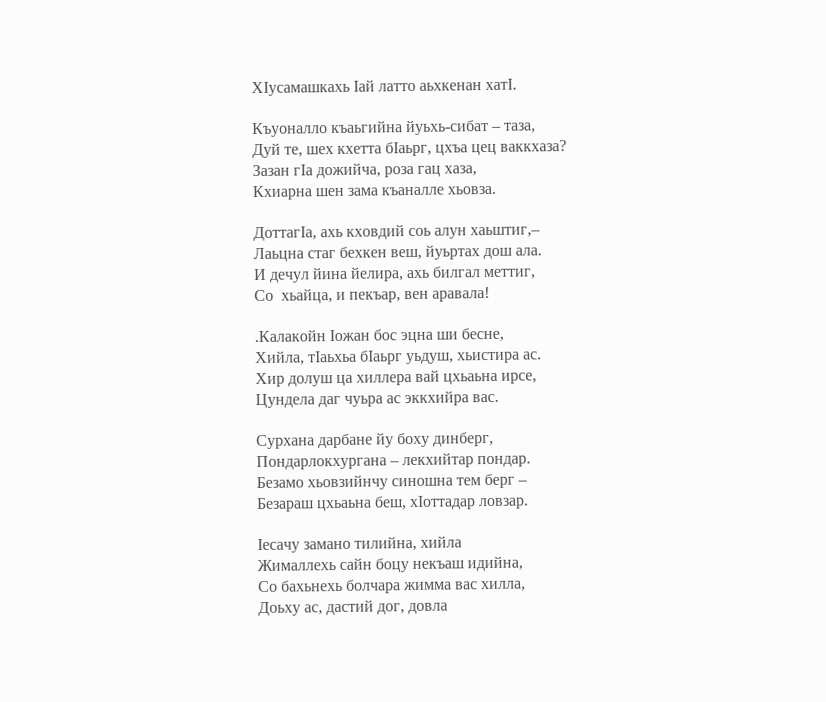ХIусамашкахь Iай латто аьхкенан хатI.

Къуоналло къаьгийна йуьхь-сибат – таза,
Дуй те, шех кхетта бIаьрг, цхъа цец ваккхаза?
Зазан гIа дожийча, роза гац хаза,
Кхиарна шен зама къаналле хьовза.

ДоттагIа, ахь кховдий соь алун хаьштиг,–
Лаьцна стаг бехкен веш, йуьртах дош ала.
И дечул йина йелира, ахь билгал меттиг,
Со  хьайца, и пекъар, вен аравала!

.Калакойн Iожан бос эцна ши бесне,
Хийла, тIаьхьа бIаьрг уьдуш, хьистира ас.
Хир долуш ца хиллера вай цхьаьна ирсе,
Цундела даг чуьра ас эккхийра вас.

Сурхана дарбане йу боху динберг,
Пондарлокхургана – лекхийтар пондар.
Безамо хьовзийнчу синошна тем берг –
Безараш цхьаьна беш, хIоттадар ловзар.

Iесачу замано тилийна, хийла
Жималлехь сайн боцу некъаш идийна,
Со бахьнехь болчара жимма вас хилла,
Доьху ас, дастий дог, довла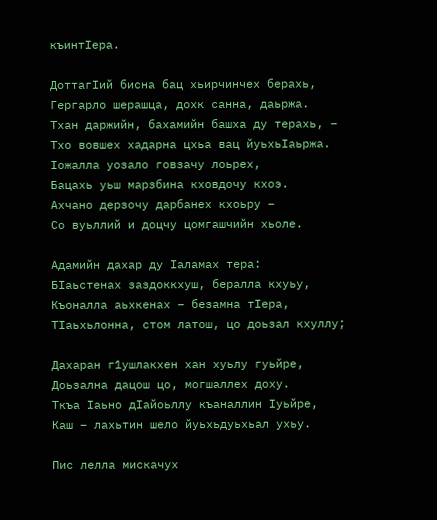къинтIера.

ДоттагIий бисна бац хьирчинчех берахь,
Гергарло шерашца, дохк санна, даьржа.
Тхан даржийн, бахамийн башха ду терахь, –
Тхо вовшех хадарна цхьа вац йуьхьIаьржа.
Iожалла уозало говзачу лоьрех,
Бацахь уьш марзбина кховдочу кхоэ.
Ахчано дерзочу дарбанех кхоьру –
Со вуьллий и доцчу цомгашчийн хьоле.

Адамийн дахар ду Iаламах тера:
БIаьстенах заздоккхуш, бералла кхуьу,
Къоналла аьхкенах – безамна тIера,
ТIаьхьлонна, стом латош, цо доьзал кхуллу;

Дахаран г1ушлакхен хан хуьлу гуьйре,
Доьзална дацош цо, могшаллех доху.
Ткъа Iаьно дIайоьллу къаналлин Iуьйре,
Каш – лахьтин шело йуьхьдуьхьал ухьу.

Пис лелла мискачух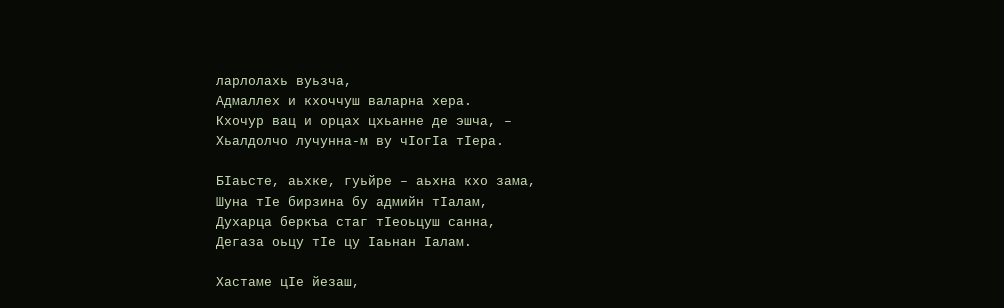ларлолахь вуьзча,
Адмаллех и кхоччуш валарна хера.
Кхочур вац и орцах цхьанне де эшча, –
Хьалдолчо лучунна-м ву чIогIа тIера.

БIаьсте, аьхке, гуьйре – аьхна кхо зама,
Шуна тIе бирзина бу адмийн тIалам,
Духарца беркъа стаг тIеоьцуш санна,
Дегаза оьцу тIе цу Iаьнан Iалам.

Хастаме цIе йезаш,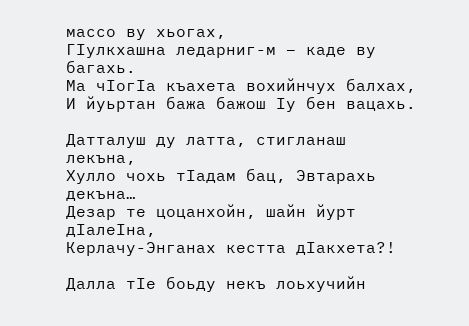массо ву хьогах,
ГIулкхашна ледарниг-м – каде ву багахь.
Ма чIогIа къахета вохийнчух балхах,
И йуьртан бажа бажош Iу бен вацахь.

Датталуш ду латта, стигланаш лекъна,
Хулло чохь тIадам бац, Эвтарахь декъна…
Дезар те цоцанхойн, шайн йурт дIалеIна,
Керлачу-Энганах кестта дIакхета?!

Далла тIе боьду некъ лоьхучийн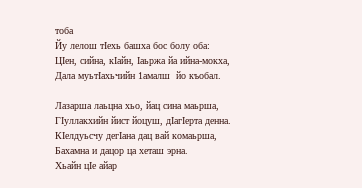тоба
Йу лелош тIехь башха бос болу оба:
ЦIен, сийна, кIайн, Iаьржа йа ийна-мокха,
Дала муьтIахьчийн 1амалш  йо къобал.

Лазарша лаьцна хьо, йац сина маьрша,
ГIуллакхийн йист йоцуш, дIагIерта денна.
КIелдуьсчу дегIана дац вай комаьрша,
Бахамна и дацор ца хеташ эрна.
Хьайн цIе айар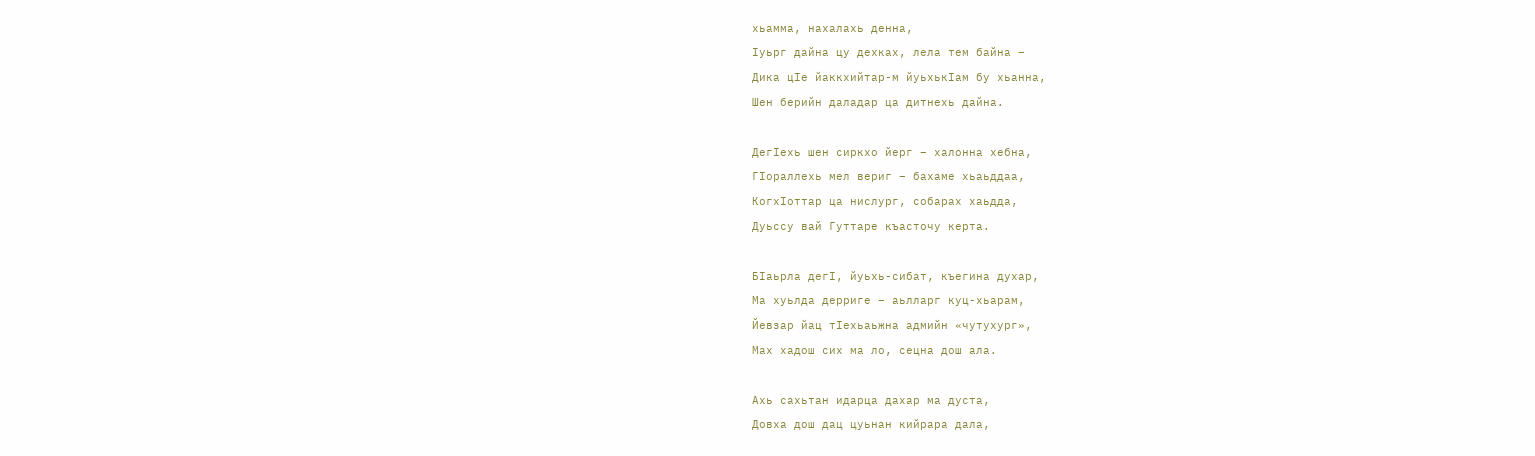хьамма, нахалахь денна,
Iуьрг дайна цу дехках, лела тем байна –
Дика цIе йаккхийтар-м йуьхькIам бу хьанна,
Шен берийн даладар ца дитнехь дайна.

ДегIехь шен сиркхо йерг – халонна хебна,
ГIораллехь мел вериг – бахаме хьаьддаа,
КогхIоттар ца нислург, собарах хаьдда,
Дуьссу вай Гуттаре къасточу керта.

БIаьрла дегI, йуьхь-сибат, къегина духар,
Ма хуьлда дерриге – аьлларг куц-хьарам,
Йевзар йац тIехьаьжна адмийн «чутухург»,
Мах хадош сих ма ло, сецна дош ала.

Ахь сахьтан идарца дахар ма дуста,
Довха дош дац цуьнан кийрара дала,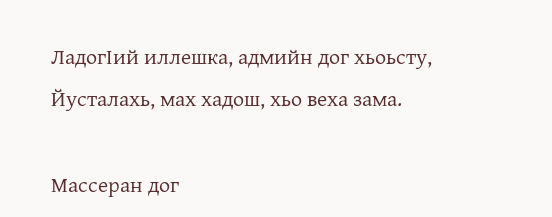ЛадогIий иллешка, адмийн дог хьоьсту,
Йусталахь, мах хадош, хьо веха зама.

Массеран дог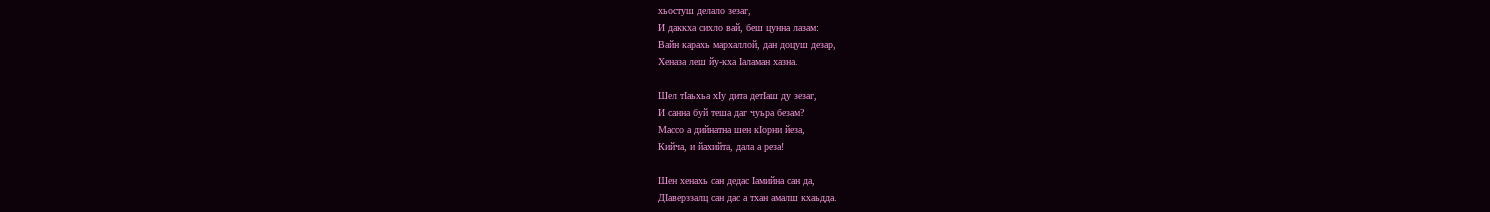хьостуш делало зезаг,
И даккха сихло вай, беш цунна лазам:
Вайн карахь мархаллой, дан доцуш дезар,
Хеназа леш йу-кха Iаламан хазна.

Шел тIаьхьа хIу дита детIаш ду зезаг,
И санна буй теша даг чуьра безам?
Массо а дийнатна шен кIорни йеза,
Кийча, и йахийта, дала а реза!

Шен хенахь сан дедас Iамийна сан да,
ДIаверззалц сан дас а тхан амалш кхаьдда.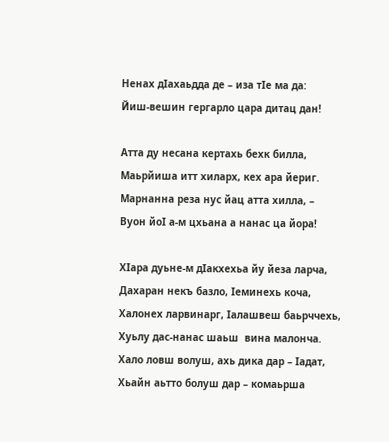Ненах дIахаьдда де – иза тIе ма да:
Йиш-вешин гергарло цара дитац дан!

Атта ду несана кертахь бехк билла,
Маьрйиша итт хиларх, кех ара йериг.
Марнанна реза нус йац атта хилла, –
Вуон йоI а-м цхьана а нанас ца йора!

ХIара дуьне-м дIакхехьа йу йеза ларча,
Дахаран некъ базло, Iеминехь коча,
Халонех ларвинарг, Iалашвеш баьрччехь,
Хуьлу дас-нанас шаьш  вина малонча.
Хало ловш волуш, ахь дика дар – Iадат,
Хьайн аьтто болуш дар – комаьрша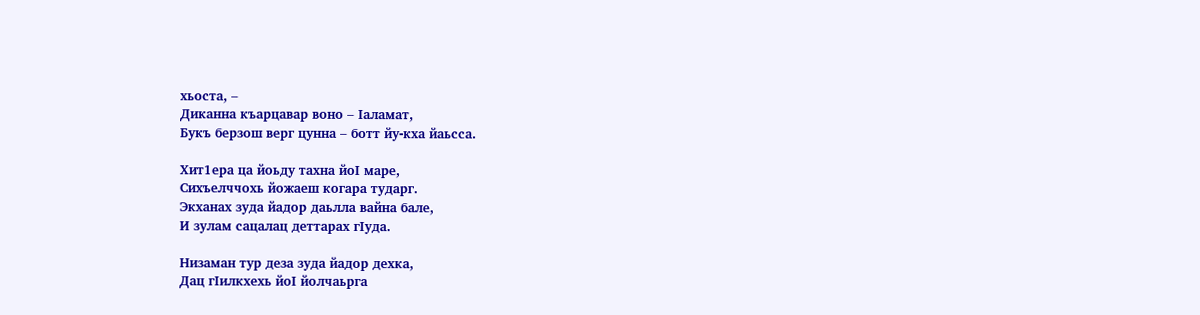хьоста, –
Диканна къарцавар воно – Iаламат,
Букъ берзош верг цунна – ботт йу-кха йаьсса.

Хит1ера ца йоьду тахна йоI маре,
Сихъелччохь йожаеш когара тударг.
Экханах зуда йадор даьлла вайна бале,
И зулам сацалац деттарах гIуда.

Низаман тур деза зуда йадор дехка,
Дац гIилкхехь йоI йолчаьрга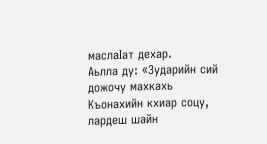маслаIат дехар.
Аьлла ду: «Зударийн сий дожочу махкахь
Къонахийн кхиар соцу, лардеш шайн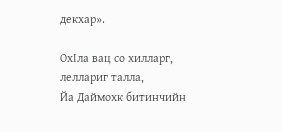декхар».

ОхIла вац со хилларг, леллариг талла,
Йа Даймохк битинчийн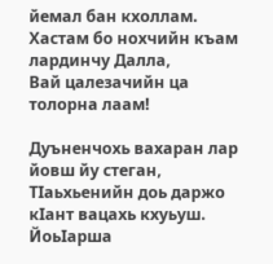йемал бан кхоллам.
Хастам бо нохчийн къам лардинчу Далла,
Вай цалезачийн ца толорна лаам!

Дуъненчохь вахаран лар йовш йу стеган,
ТIаьхьенийн доь даржо кIант вацахь кхуьуш.
ЙоьIарша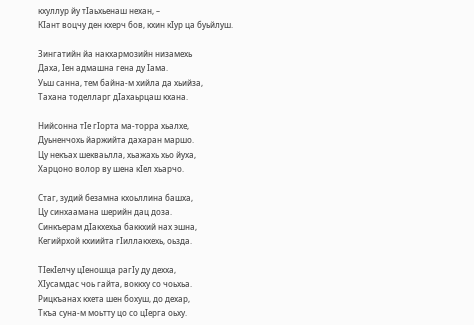кхуллур йу тIаьхьенаш нехан, –
КIант воцчу ден кхерч бов, кхин кIур ца буьйлуш.

Зингатийн йа накхармозийн низамехь
Даха, Iен адмашна гена ду Iама.
Уьш санна, тем байна-м хийла да хьийза,
Тахана тоделларг дIахаьрцаш кхана.

Нийсонна тIе гIорта ма-торра хьалхе,
Дуьненчохь йаржийта дахаран маршо.
Цу некъах шекваьлла, хьажахь хьо йуха,
Харцоно волор ву шена кIел хьарчо.

Стаг, зудий безамна кхоьллина башха,
Цу синхаамана шерийн дац доза.
Синкъерам дIакхехьа баккхий нах эшна,
Кегийрхой кхиийта гIиллакхехь, оьзда.

ТIекIелчу цIеношца рагIу ду дехха,
ХIусамдас чоь гайта, воккху со чоьхьа.
Рицкъанах кхета шен бохуш, до дехар,
Ткъа суна-м моьтту цо со цIерга оьху.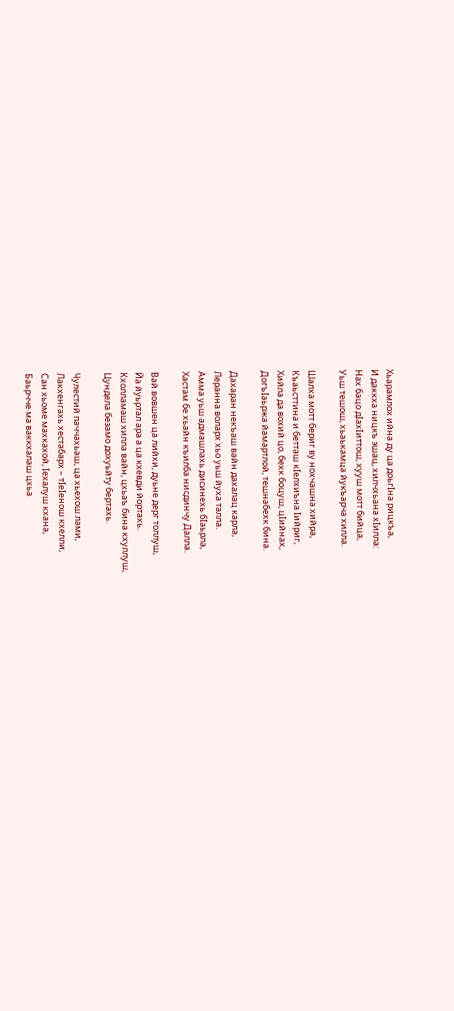Хьарамлох ийна ду ца доьгIна рицкъа,
И даккха ницкъ эшац, хилчхьана хIилла:
Нах бацо дIахIиттош, хууш мотт бийца,
Уьш тешош, хьаькамца йукъарча хилла.

Шалха мотт бериг ву нохчашна хийра,
Къаьсттина и бетташ кIелхиъна Iийриг,
Хийла да вохий цо, бехк боцуш, цIийнах,
ДогъIаьржа йамартлой, тешнабехк бина.

Дахаран некъаш вайн дахалац карла,
Леранна воларх хьо уьш йуха талла.
Амма уьш адмашлахь дисинехь бIаьрла,
Хастам бе хьайн къилба нисдинчу Далла.

Вай вовшен ца лийхи, дуьне дерг толлуш,
Йа йуьртал ара а ца кхевди йортахь.
Кхолламаш хилла вайн, цхьаъ бина кхуллуш,
Цундела безамо дохуьйту бертахь.

Чулестий паччахьаш, ца хьехош лами,
Лакхенгахь хестабарх – тIеIенош кхелли,
Сан хьоме махкахой, Iехалуш кхана,
Баьрчче ма ваккхалаш цхьа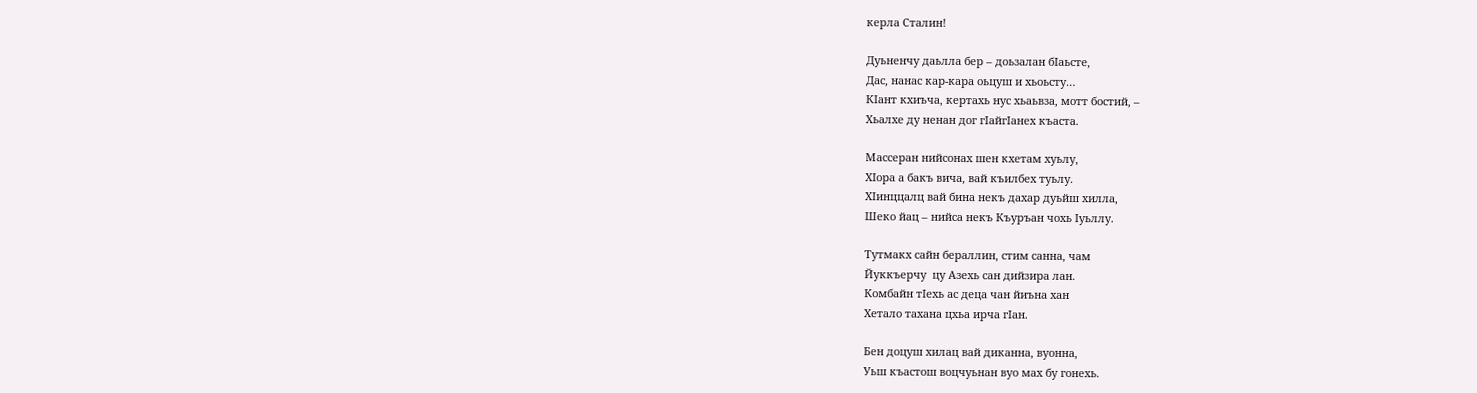керла Сталин!

Дуьненчу даьлла бер – доьзалан бIаьсте,
Дас, нанас кар-кара оьцуш и хьоьсту…
КIант кхиъча, кертахь нус хьаьвза, мотт бостий, –
Хьалхе ду ненан дог гIайгIанех къаста.

Массеран нийсонах шен кхетам хуьлу,
ХIора а бакъ вича, вай къилбех туьлу.
ХIинццалц вай бина некъ дахар дуьйш хилла,
Шеко йац – нийса некъ Къуръан чохь Iуьллу.

Тутмакх сайн бераллин, стим санна, чам
Йуккъерчу  цу Азехь сан дийзира лан.
Комбайн тIехь ас деца чан йиъна хан
Хетало тахана цхьа ирча гIан.

Бен доцуш хилац вай диканна, вуонна,
Уьш къастош воцчуьнан вуо мах бу гонехь.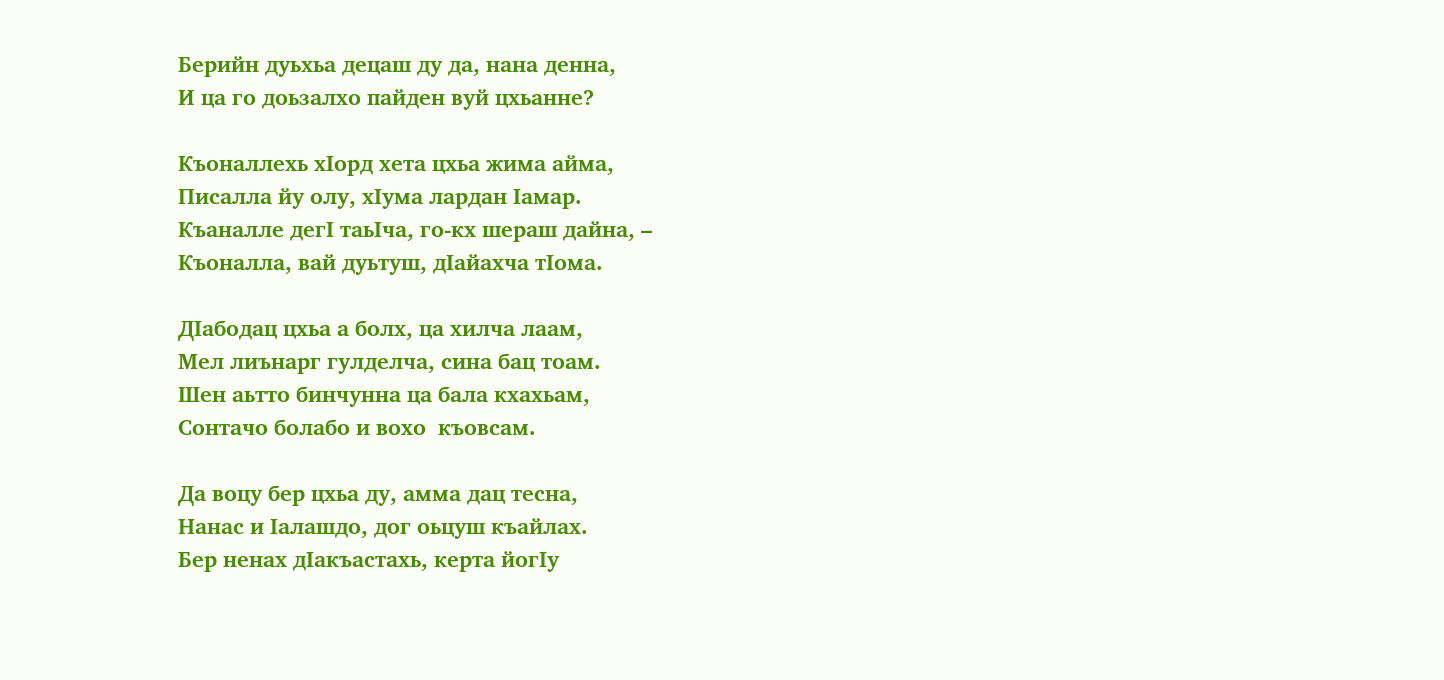Берийн дуьхьа децаш ду да, нана денна,
И ца го доьзалхо пайден вуй цхьанне?

Къоналлехь хIорд хета цхьа жима айма,
Писалла йу олу, хIума лардан Iамар.
Къаналле дегI таьIча, го-кх шераш дайна, –
Къоналла, вай дуьтуш, дIайахча тIома.

ДIабодац цхьа а болх, ца хилча лаам,
Мел лиънарг гулделча, сина бац тоам.
Шен аьтто бинчунна ца бала кхахьам,
Сонтачо болабо и вохо  къовсам.

Да воцу бер цхьа ду, амма дац тесна,
Нанас и Iалашдо, дог оьцуш къайлах.
Бер ненах дIакъастахь, керта йогIу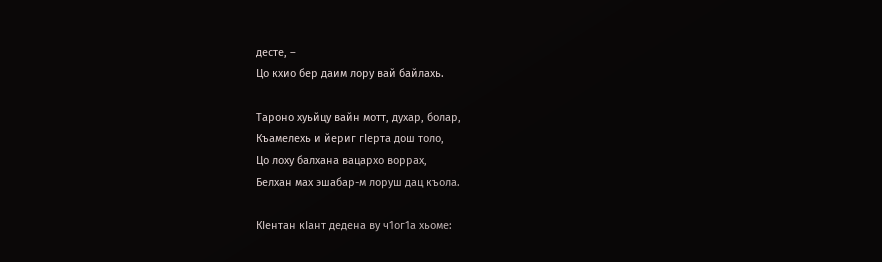десте, –
Цо кхио бер даим лору вай байлахь.

Тароно хуьйцу вайн мотт, духар, болар,
Къамелехь и йериг гIерта дош толо,
Цо лоху балхана вацархо воррах,
Белхан мах эшабар-м лоруш дац къола.

КIентан кIант дедена ву ч1ог1а хьоме: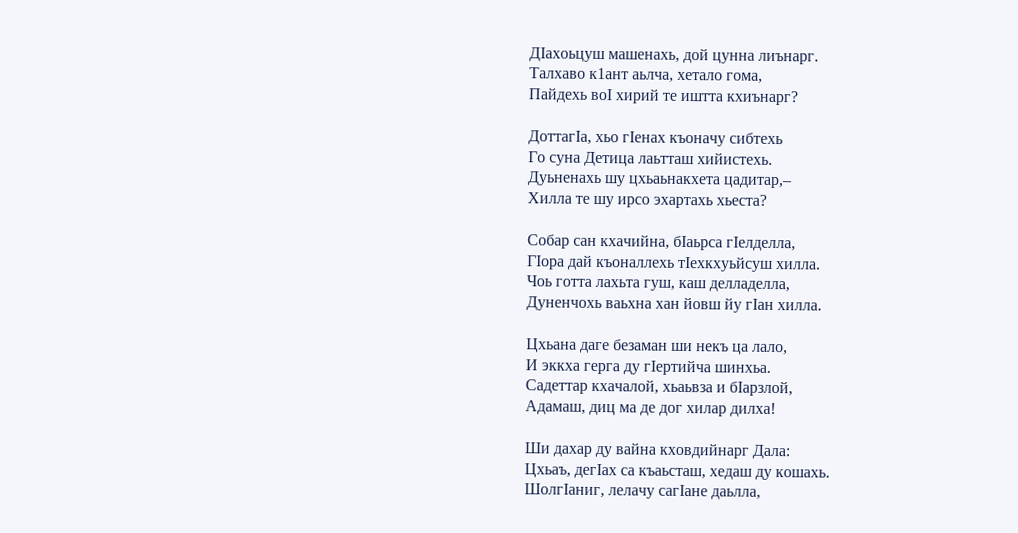ДIахоьцуш машенахь, дой цунна лиънарг.
Талхаво к1ант аьлча, хетало гома,
Пайдехь воI хирий те иштта кхиънарг?

ДоттагIа, хьо гIенах къоначу сибтехь
Го суна Детица лаьтташ хийистехь.
Дуьненахь шу цхьаьнакхета цадитар,–
Хилла те шу ирсо эхартахь хьеста?

Собар сан кхачийна, бIаьрса гIелделла,
ГIора дай къоналлехь тIехкхуьйсуш хилла.
Чоь готта лахьта гуш, каш делладелла,
Дуненчохь ваьхна хан йовш йу гIан хилла.

Цхьана даге безаман ши некъ ца лало,
И эккха герга ду гIертийча шинхьа.
Садеттар кхачалой, хьаьвза и бIарзлой,
Адамаш, диц ма де дог хилар дилха!

Ши дахар ду вайна кховдийнарг Дала:
Цхьаъ, дегIах са къаьсташ, хедаш ду кошахь.
ШолгIаниг, лелачу сагIане даьлла,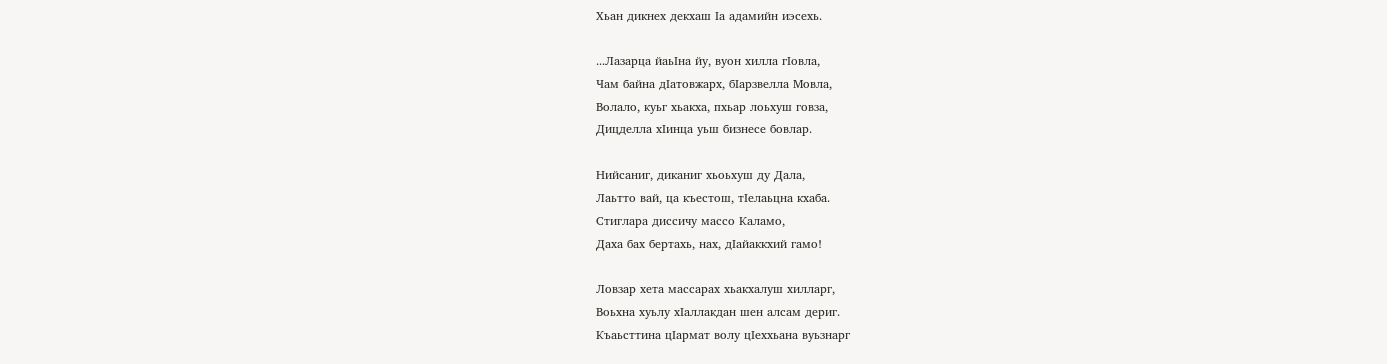Хьан дикнех декхаш Iа адамийн иэсехь.

...Лазарца йаьIна йу, вуон хилла гIовла,
Чам байна дIатовжарх, бIарзвелла Мовла,
Волало, куьг хьакха, пхьар лоьхуш говза,
Дицделла хIинца уьш бизнесе бовлар.

Нийсаниг, диканиг хьоьхуш ду Дала,
Лаьтто вай, ца къестош, тIелаьцна кхаба.
Стиглара диссичу массо Каламо,
Даха бах бертахь, нах, дIайаккхий гамо!

Ловзар хета массарах хьакхалуш хилларг,
Воьхна хуьлу хIаллакдан шен алсам дериг.
Къаьсттина цIармат волу цIеххьана вуьзнарг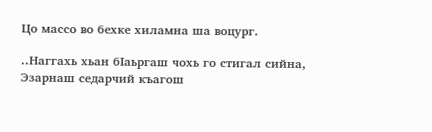Цо массо во бехке хиламна ша воцург.

..Наггахь хьан бIаьргаш чохь го стигал сийна,
Эзарнаш седарчий къагош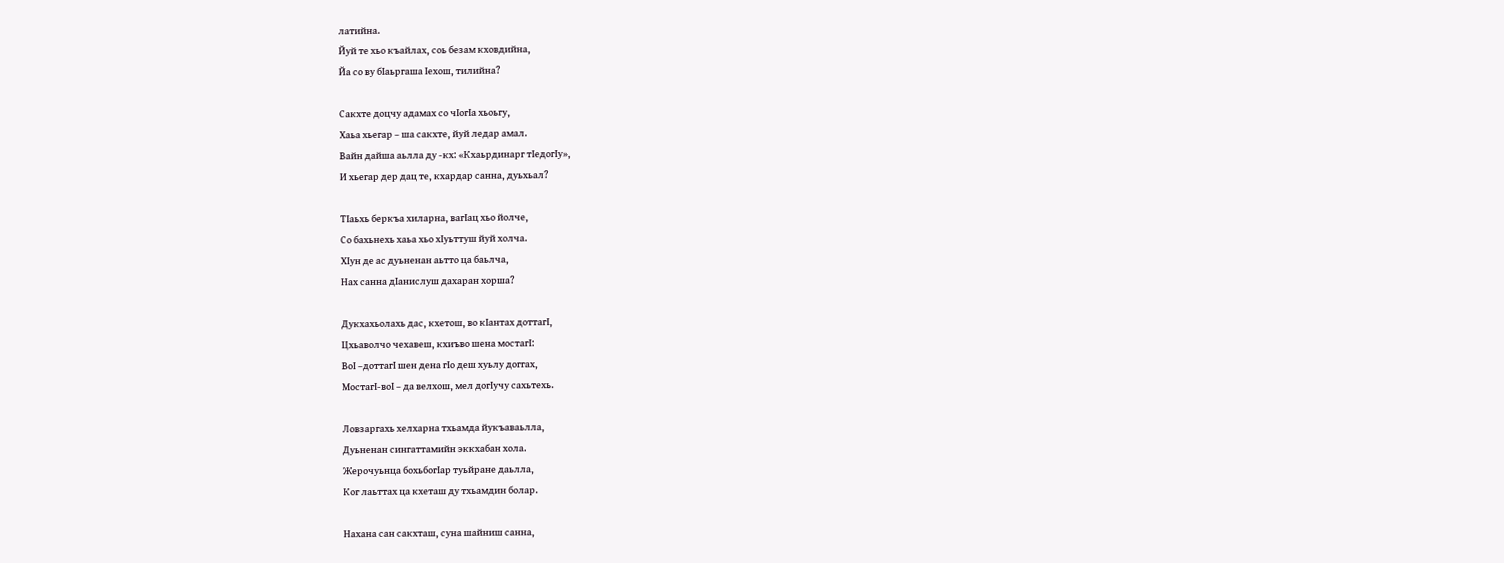латийна.
Йуй те хьо къайлах, соь безам кховдийна,
Йа со ву бIаьргаша Iехош, тилийна?

Сакхте доцчу адамах со чIогIа хьоьгу,
Хаьа хьегар – ша сакхте, йуй ледар амал.
Вайн дайша аьлла ду -кх: «Кхаьрдинарг тIедогIу»,
И хьегар дер дац те, кхардар санна, дуьхьал?

ТIаьхь беркъа хиларна, вагIац хьо йолче,
Со бахьнехь хаьа хьо хIуьттуш йуй холча.
ХIун де ас дуьненан аьтто ца баьлча,
Нах санна дIанислуш дахаран хорша?

Дукхахьолахь дас, кхетош, во кIантах доттагI,
Цхьаволчо чехавеш, кхиъво шена мостагI:
ВоI –доттагI шен дена гIо деш хуьлу доггах,
МостагI-воI – да велхош, мел догIучу сахьтехь.

Ловзаргахь хелхарна тхьамда йукъаваьлла,
Дуьненан сингаттамийн эккхабан хола.
Жерочуьнца бохьбогIар туьйране даьлла,
Ког лаьттах ца кхеташ ду тхьамдин болар.

Нахана сан сакхташ, суна шайниш санна,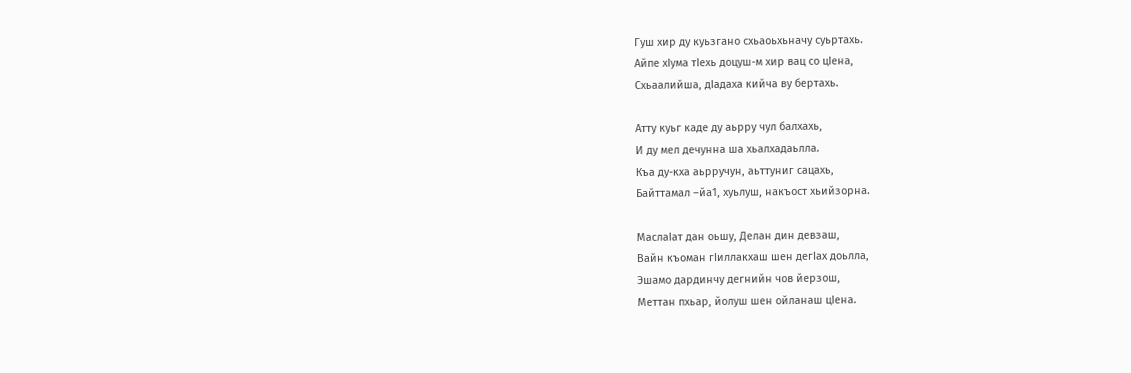Гуш хир ду куьзгано схьаоьхьначу суьртахь.
Айпе хIума тIехь доцуш-м хир вац со цIена,
Схьаалийша, дIадаха кийча ву бертахь.

Атту куьг каде ду аьрру чул балхахь,
И ду мел дечунна ша хьалхадаьлла.
Къа ду-кха аьрручун, аьттуниг сацахь,
Байттамал –йа1, хуьлуш, накъост хьийзорна.

МаслаIат дан оьшу, Делан дин девзаш,
Вайн къоман гIиллакхаш шен дегIах доьлла,
Эшамо дардинчу дегнийн чов йерзош,
Меттан пхьар, йолуш шен ойланаш цIена.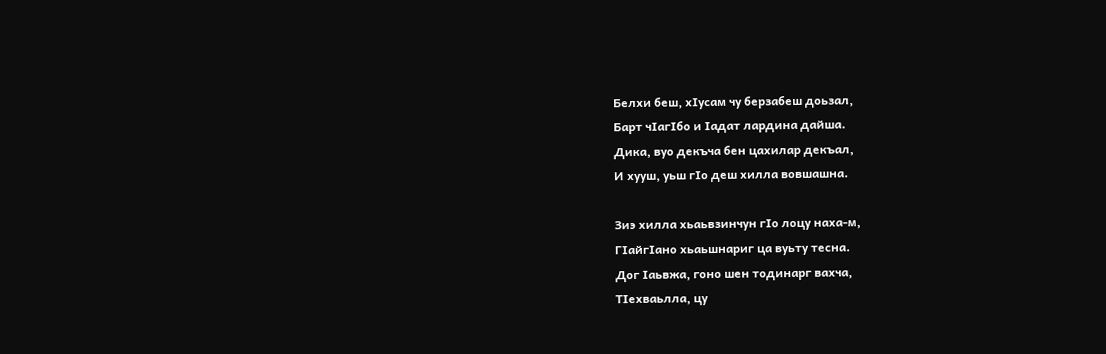Белхи беш, хIусам чу берзабеш доьзал,
Барт чIагIбо и Iадат лардина дайша.
Дика, вуо декъча бен цахилар декъал,
И хууш, уьш гIо деш хилла вовшашна.

Зиэ хилла хьаьвзинчун гIо лоцу наха-м,
ГIайгIано хьаьшнариг ца вуьту тесна.
Дог Iаьвжа, гоно шен тодинарг вахча,
ТIехваьлла, цу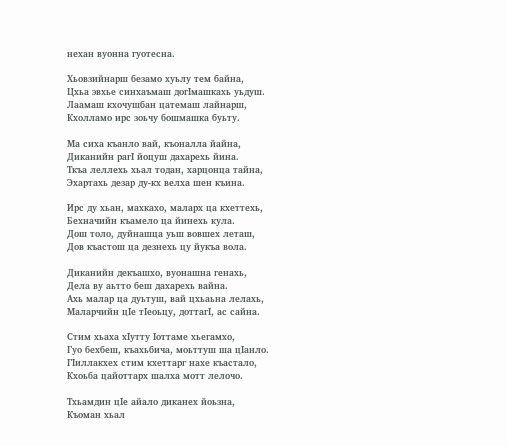нехан вуонна гуотесна.

Хьовзийнарш безамо хуьлу тем байна,
Цхьа эвхье синхаъмаш догIмашкахь уьдуш.
Лаамаш кхочушбан цатемаш лайнарш,
Кхолламо ирс зоьчу бошмашка буьту.

Ма сиха къанло вай, къоналла йайна,
Диканийн рагI йоцуш дахарехь йина.
Ткъа леллехь хьал тодан, харцонца тайна,
Эхартахь дезар ду-кх велха шен къина.

Ирс ду хьан, махкахо, маларх ца кхеттехь,
Бехначийн къамело ца йинехь кула.
Дош толо, дуйнашца уьш вовшех леташ,
Дов къастош ца дезнехь цу йукъа вола.

Диканийн декъашхо, вуонашна генахь,
Дела ву аьтто беш дахарехь вайна.
Ахь малар ца дуьтуш, вай цхьаьна лелахь,
Маларчийн цIе тIеоьцу, доттагI, ас сайна.

Стим хьаха хIутту Iоттаме хьегамхо,
Гуо бехбеш, къахьбича, моьттуш ша цIанло.
ГIиллакхех стим кхеттарг нахе къастало,
Кхоьба цайоттарх шалха мотт лелочо.

Тхьамдин цIе айало диканех йоьзна,
Къоман хьал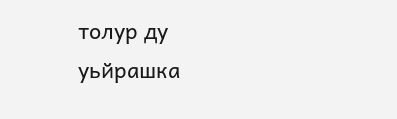толур ду уьйрашка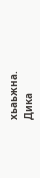хьаьжна.
Дика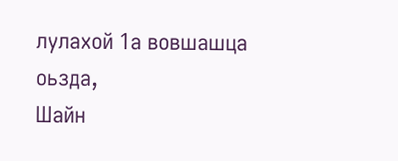лулахой 1а вовшашца оьзда,
Шайн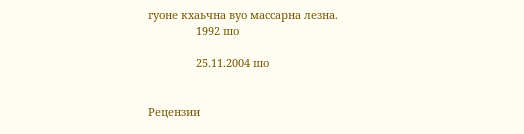гуоне кхаьчна вуо массарна лезна.
                1992 шо

                25.11.2004 шо


Рецензии